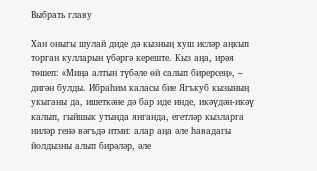Выбрать главу

Хан оныгы шулай диде дә кызның хуш исләр аңкып торган кулларын үбәргә кереште. Кыз аңа, ирәя төшеп: «Миңа алтын түбәле өй салып бирерсең», – дигән булды. Ибраһим каласы бие Ягъкуб кызының укыганы да, ишеткәне дә бар иде инде, икәүдән-икәү калып, гыйшык утында янганда, егетләр кызларга ниләр генә вәгъдә итми: алар аңа әле һавадагы йолдызны алып бирәләр, әле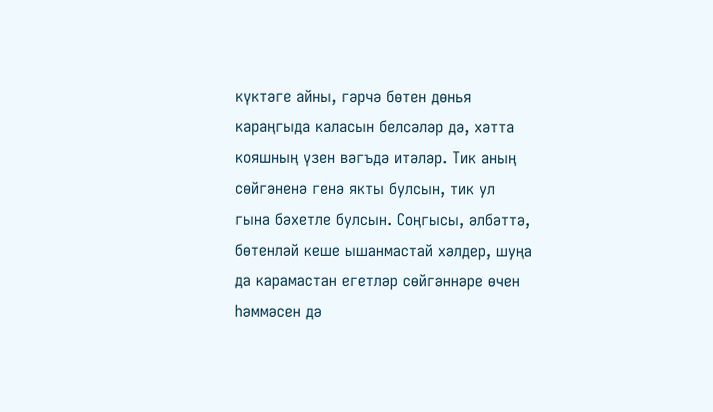күктәге айны, гәрчә бөтен дөнья караңгыда каласын белсәләр дә, хәтта кояшның үзен вәгъдә итәләр. Тик аның сөйгәненә генә якты булсын, тик ул гына бәхетле булсын. Соңгысы, әлбәттә, бөтенләй кеше ышанмастай хәлдер, шуңа да карамастан егетләр сөйгәннәре өчен һәммәсен дә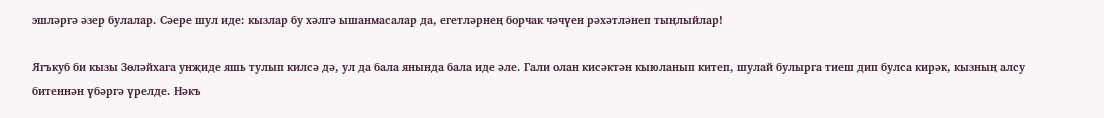эшләргә әзер булалар. Сәере шул иде: кызлар бу хәлгә ышанмасалар да, егетләрнең борчак чәчүен рәхәтләнеп тыңлыйлар!

Ягъкуб би кызы Зөләйхага унҗиде яшь тулып килсә дә, ул да бала янында бала иде әле. Гали олан кисәктән кыюланып китеп, шулай булырга тиеш дип булса кирәк, кызның алсу битеннән үбәргә үрелде. Нәкъ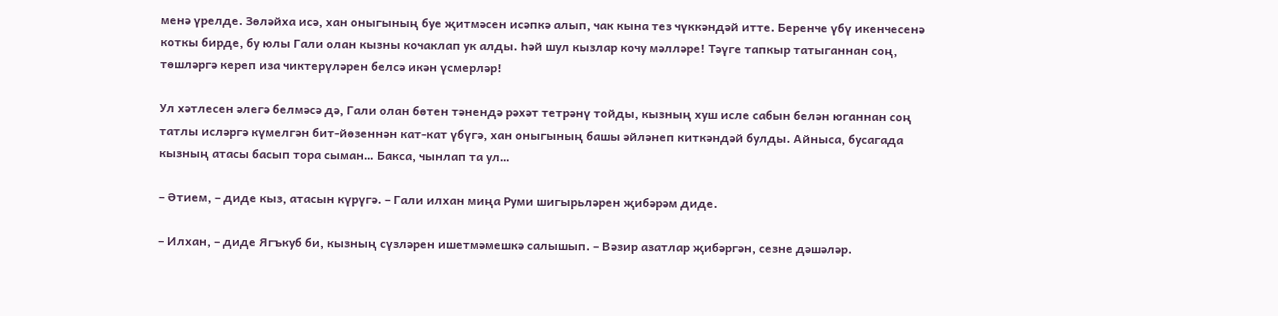менә үрелде. Зөләйха исә, хан оныгының буе җитмәсен исәпкә алып, чак кына тез чүккәндәй итте. Беренче үбү икенчесенә коткы бирде, бу юлы Гали олан кызны кочаклап ук алды. Һәй шул кызлар кочу мәлләре! Тәүге тапкыр татыганнан соң, төшләргә кереп иза чиктерүләрен белсә икән үсмерләр!

Ул хәтлесен әлегә белмәсә дә, Гали олан бөтен тәнендә рәхәт тетрәнү тойды, кызның хуш исле сабын белән юганнан соң татлы исләргә күмелгән бит-йөзеннән кат-кат үбүгә, хан оныгының башы әйләнеп киткәндәй булды. Айныса, бусагада кызның атасы басып тора сыман… Бакса, чынлап та ул…

– Әтием, – диде кыз, атасын күрүгә. – Гали илхан миңа Руми шигырьләрен җибәрәм диде.

– Илхан, – диде Ягъкуб би, кызның сүзләрен ишетмәмешкә салышып. – Вәзир азатлар җибәргән, сезне дәшәләр.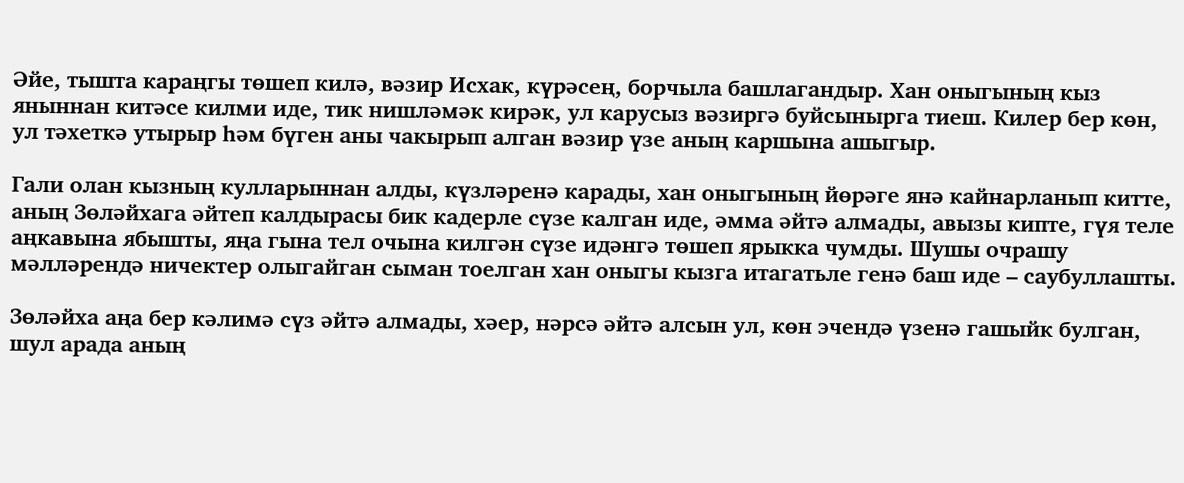Әйе, тышта караңгы төшеп килә, вәзир Исхак, күрәсең, борчыла башлагандыр. Хан оныгының кыз яныннан китәсе килми иде, тик нишләмәк кирәк, ул карусыз вәзиргә буйсынырга тиеш. Килер бер көн, ул тәхеткә утырыр һәм бүген аны чакырып алган вәзир үзе аның каршына ашыгыр.

Гали олан кызның кулларыннан алды, күзләренә карады, хан оныгының йөрәге янә кайнарланып китте, аның Зөләйхага әйтеп калдырасы бик кадерле сүзе калган иде, әмма әйтә алмады, авызы кипте, гүя теле аңкавына ябышты, яңа гына тел очына килгән сүзе идәнгә төшеп ярыкка чумды. Шушы очрашу мәлләрендә ничектер олыгайган сыман тоелган хан оныгы кызга итагатьле генә баш иде – саубуллашты.

Зөләйха аңа бер кәлимә сүз әйтә алмады, хәер, нәрсә әйтә алсын ул, көн эчендә үзенә гашыйк булган, шул арада аның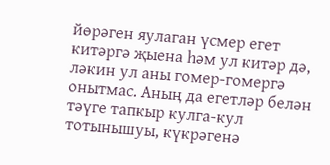йөрәген яулаган үсмер егет китәргә җыена һәм ул китәр дә, ләкин ул аны гомер-гомергә онытмас. Аның да егетләр белән тәүге тапкыр кулга-кул тотынышуы, күкрәгенә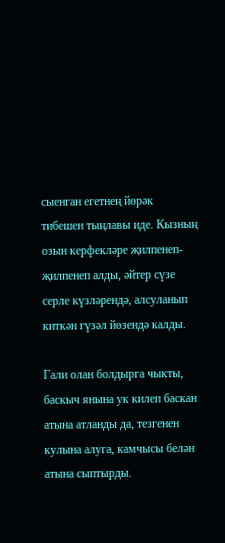сыенган егетнең йөрәк тибешен тыңлавы иде. Кызның озын керфекләре җилпенеп-җилпенеп алды, әйтер сүзе серле күзләрендә, алсуланып киткән гүзәл йөзендә калды.

Гали олан болдырга чыкты, баскыч янына ук килеп баскан атына атланды да, тезгенен кулына алуга, камчысы белән атына сыптырды.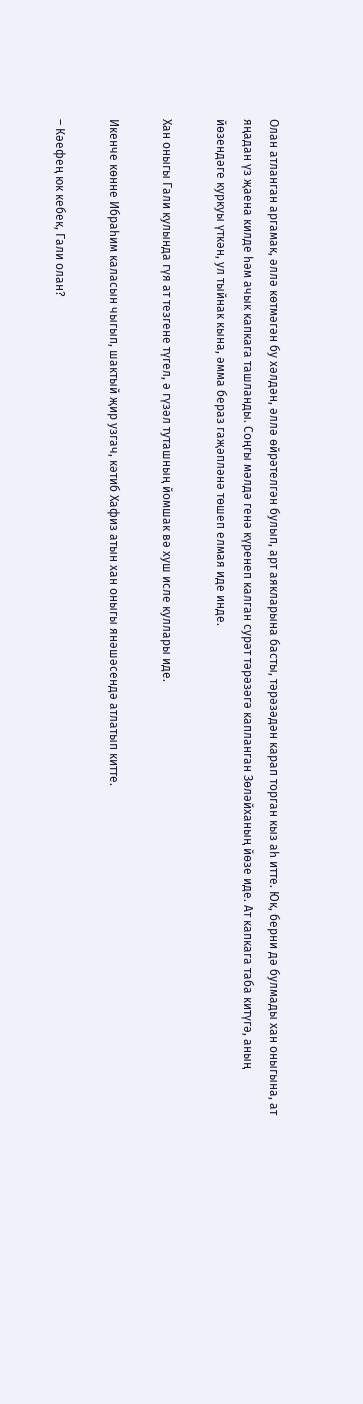Олан атланган аргамак, әллә көтмәгән бу хәлдән, әллә өйрәтелгән булып, арт аякларына басты, тәрәзәдән карап торган кыз аһ итте. Юк, берни дә булмады хан оныгына, ат яңадан үз җаена килде һәм ачык капкага ташланды. Соңгы мәлдә генә күренеп калган сурәт тәрәзәгә капланган Зөләйханың йөзе иде. Ат капкага таба китүгә, аның йөзендәге куркуы үткән, ул тыйнак кына, әмма бераз гаҗәпләнә төшеп елмая иде инде.

Хан оныгы Гали кулында гүя ат тезгене түгел, ә гүзәл туташның йомшак вә хуш исле куллары иде.

Икенче көнне Ибраһим каласын чыгып, шактый җир узгач, кәтиб Хафиз атын хан оныгы янәшәсендә атлатып китте.

– Кәефең юк кебек, Гали олан?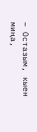– Остазым, кыен миңа,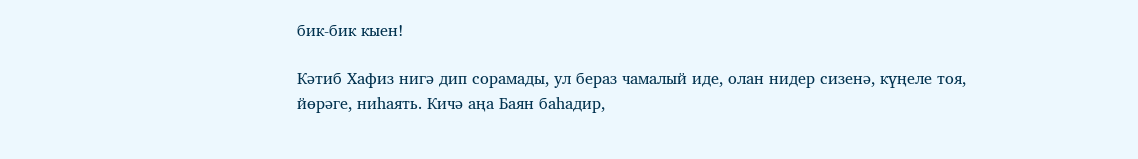бик-бик кыен!

Кәтиб Хафиз нигә дип сорамады, ул бераз чамалый иде, олан нидер сизенә, күңеле тоя, йөрәге, ниһаять. Кичә аңа Баян баһадир,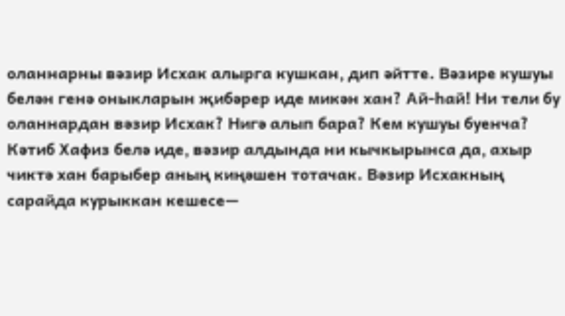оланнарны вәзир Исхак алырга кушкан, дип әйтте. Вәзире кушуы белән генә оныкларын җибәрер иде микән хан? Ай-һай! Ни тели бу оланнардан вәзир Исхак? Нигә алып бара? Кем кушуы буенча? Кәтиб Хафиз белә иде, вәзир алдында ни кычкырынса да, ахыр чиктә хан барыбер аның киңәшен тотачак. Вәзир Исхакның сарайда курыккан кешесе—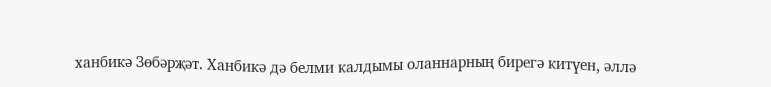ханбикә Зөбәрҗәт. Ханбикә дә белми калдымы оланнарның бирегә китүен, әллә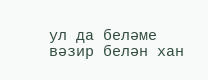ул да беләме вәзир белән хан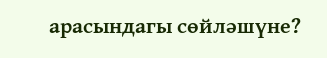арасындагы сөйләшүне?